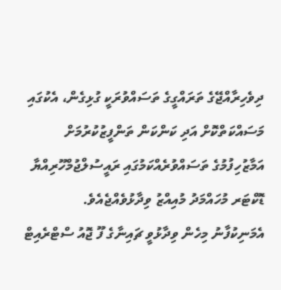ދިވެހިރާއްޖޭގެ ތަރައްގީގެ ތަސައްވުރަކީ ގުޅިގެން، އެކުގައި މަސައްކަތްކޮށް އަދި ކަންކަން ތަންފީޒުކުރުމަށް އަމާޒުހިފުމުގެ ތަސައްވުރެއްކަމުގައި ރައީސުލްޖުމްހޫރިއްޔާ ޑޮކްޓަރ މުހައްމަދު މުއިއްޒު ވިދާޅުވެއްޖެއެވެ.
އެމަނިކުފާނު މިހެން ވިދާޅުވީ ޗައިނާގެ ފޫ ޖޮއު ސްޓްރެއިޓް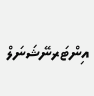އިންޓަރނޭޝަނަލް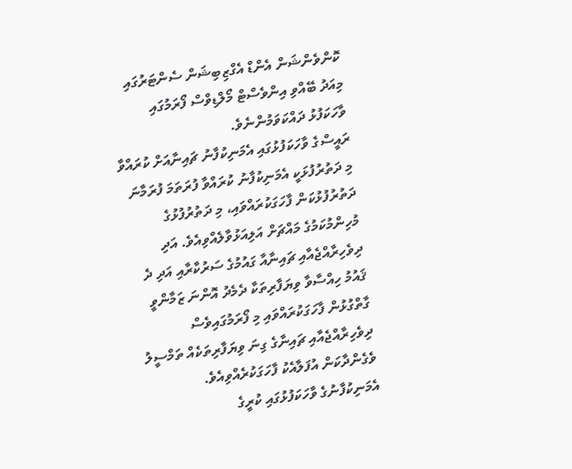ކޮންވެންޝަން އެންޑް އެގްޒިބިޝަން ސެންޓަރުގައި މިއަދު ބޭއްވި އިންވެސްޓް މޯލްޑިވްސް ފޯރަމުގައި ވާހަކަފުޅު ދައްކަވަމުންނެވެ.
ރައީސްގެ ވާހަކަފުޅުގައި އެމަނިކުފާނު ޗައިނާއަށް ކުރައްވާ މި ދަތުރުފުޅަކީ އެމަނިކުފާނު ކުރައްވާ ފުރަތަމަ ފުރަމާނަ ދަތުރުފުޅުކަން ފާހަގަކުރައްވައި، މި ދަތުރުފުޅުގެ މުހިންމުކަމުގެ މައްޗަށް އަލިއަޅުވާލެއްވިއެވެ. އަދި ދިވެހިރާއްޖެއާއި ޗައިނާއާ ގައުމުގެ ސަރުކާރާއި އަދި ދެ ޤައުމު ހިއްސާވާ ވިޔަފާރިތަކާ ދެމެދު އޮންނަ ޒަމާންވީ ގާތްގުޅުން ފާހަގަކުރައްވައި މި ފޯރަމުގައިވެސް ދިވެހިރާއްޖެއާއި ޗައިނާގެ ގިނަ ވިޔަފާރިތަކެއް ތަމްސީލު ވެގެންދާކަން އުފަލާއެކު ފާހަގަކުރެއްވިއެވެ.
އެމަނިކުފާނުގެ ވާހަކަފުޅުގައި ކުރީގެ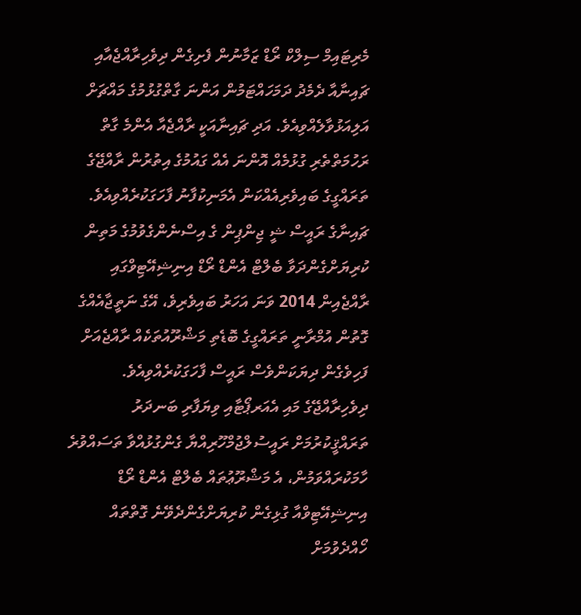މެރިޓައިމް ސިލްކް ރޯޑް ޒަމާނުން ފެށިގެން ދިވެހިރާއްޖެއާއި ޗައިނާއާ ދެމެދު ދަމަހައްޓަމުން އަންނަ ގާތްގުޅުމުގެ މައްޗަށް އަލިއަޅުވާލެއްވިއެވެ. އަދި ޗައިނާއަކީ ރާއްޖެއާ އެންމެ ގާތް ރަހުމަތްތެރި ގުޅުމެއް އޮންނަ އެއް ގައުމުގެ އިތުރުން ރާއްޖޭގެ ތަރައްގީގެ ބައިވެރިއެއްކަން އެމަނިކުފާނު ފާހަގަކުރެއްވިއެވެ.
ޗައިނާގެ ރައީސް ޝީ ޖިންޕިން ގެ އިސްނެންގެވުމުގެ މަތިން ކުރިޔަށްގެންދަވާ ބެލްޓް އެންޑް ރޯޑް އިނިޝިއޭޓިވްގައި ރާއްޖެއިން 2014 ވަނަ އަހަރު ބައިވެރިވެ، އޭގެ ނަތީޖާއެއްގެ ގޮތުން އުމްރާނީ ތަރައްގީގެ ބޮޑެތި މަޝްރޫއުތަކެއް ރާއްޖެއަށް ފަހިވެގެން ދިޔަކަންވެސް ރައީސް ފާހަގަކުރެއްވިއެވެ.
ދިވެހިރާއްޖޭގެ މައި އެއަރޕޯޓާއި ވިޔަފާރި ބަނދަރު ތަރައްޤީކުރުމަށް ރައީސުލްޖުމްހޫރިއްޔާ ގެންގުޅުއްވާ ތަސައްވުރެ ހާމަކުރައްވަމުން، އެ މަޝްރޫޢުތައް ބެލްޓް އެންޑް ރޯޑް އިނިޝިއޭޓިވްއާ ގުޅިގެން ކުރިޔަށްގެންދެވޭނެ ގޮތްތައް ހޯއްދެވުމަށް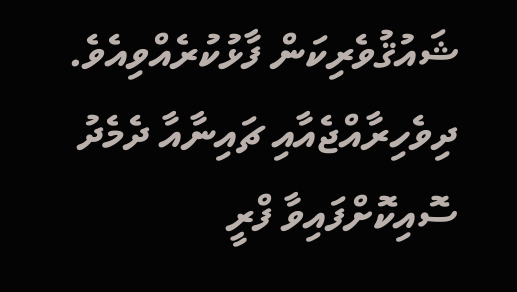ޝައުޤުވެރިކަން ފާޅުކުރެއްވިއެވެ.
ދިވެހިރާއްޖެއާއި ޗައިނާއާ ދެމެދު ސޮއިކޮށްފައިވާ ފްރީ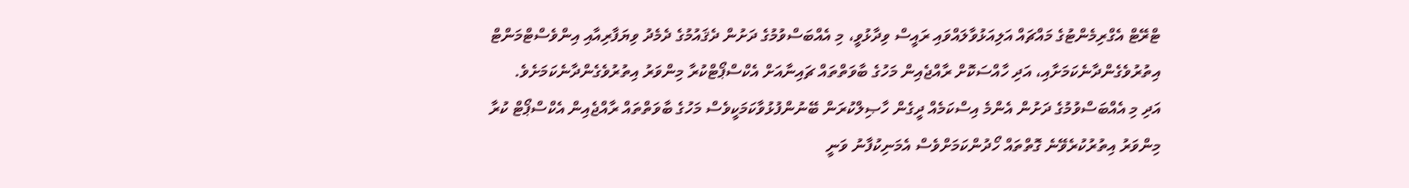ޓްރޭޓް އެގްރިމެންޓުގެ މައްޗައް އަލިއަޅުވާލައްވައި ރައީސް ވިދާޅުވީ، މި އެއްބަސްވުމުގެ ދަށުން ދެޤައުމުގެ ދެމެދު ވިޔަފާރިއާއި އިންވެސްޓްމަންޓް އިތުރުވެގެންދާނެކަމަށާއި، އަދި ހާއްސަކޮށް ރާއްޖެއިން މަހުގެ ބާވަތްތައް ޗައިނާއަށް އެކްސްޕޯޓްކުރާ މިންވަރު އިތުރުވެގެންދާނެކަމަށެވެ.
އަދި މި އެއްބަސްވުމުގެ ދަށުން އެންމެ އިސްކަމެއް ދީގެން ހާޞިލްކުރަން ބޭނުންފުޅުވާކަމަކީވެސް މަހުގެ ބާވަތްތައް ރާއްޖެއިން އެކްސްޕޯޓް ކުރާ މިންވަރު އިތުރުކުރެވޭނެ ގޮތްތައް ހޯދުންކަމަށްވެސް އެމަނިކުފާނު ވަނީ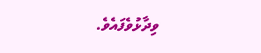ވިދާޅުވެފައެވެ.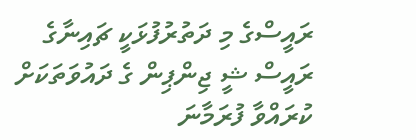ރައީސްގެ މި ދަތުރުފުޅަކީ ޗައިނާގެ ރައީސް ޝީ ޖިންޕިން ގެ ދައުވަތަކަށް ކުރައްވާ ފުރަމާނަ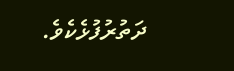ދަތުރުފުޅެކެވެ.